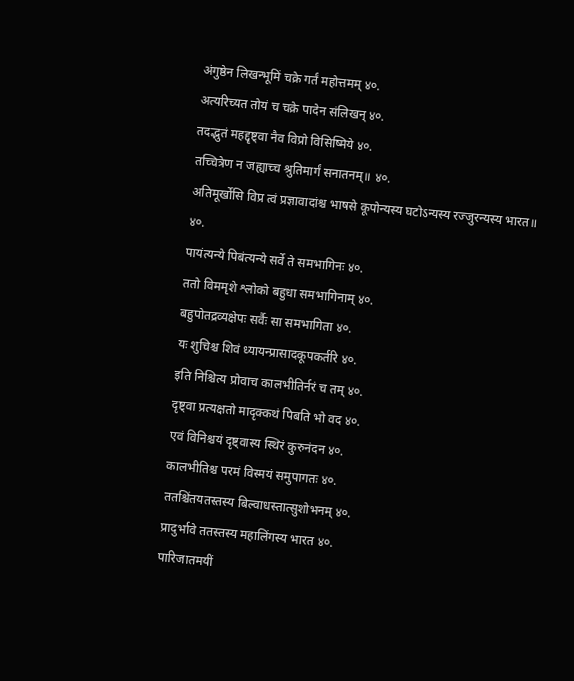अंगुष्ठेन लिखन्भूमिं चक्रे गर्तं महोत्तमम् ४०.
अत्यरिच्यत तोयं च चक्रे पादेन संलिखन् ४०.
तदद्भुतं महद्दृष्ट्वा नैव विप्रो विसिष्मिये ४०.
तच्चित्रेण न जह्याच्च श्रुतिमार्गं सनातनम्॥ ४०.
अतिमूर्खोसि विप्र त्वं प्रज्ञावादांश्च भाषसे कूपोन्यस्य घटोऽन्यस्य रज्जुरन्यस्य भारत॥ ४०.
पायंत्यन्ये पिबंत्यन्ये सर्वे ते समभागिनः ४०.
ततो विममृशे श्लोको बहुधा समभागिनाम् ४०.
बहुपोतद्रव्यक्षेपः सर्वैः सा समभागिता ४०.
यः शुचिश्च शिवं ध्यायन्प्रासादकूपकर्तरि ४०.
इति निश्चित्य प्रोवाच कालभीतिर्नरं च तम् ४०.
दृष्ट्वा प्रत्यक्षतो मादृक्कथं पिबति भो वद ४०.
एवं विनिश्चयं दृष्ट्वास्य स्थिरं कुरुनंदन ४०.
कालभीतिश्च परमं विस्मयं समुपागतः ४०.
ततश्चिंतयतस्तस्य बिल्वाधस्तात्सुशोभनम् ४०.
प्रादुर्भावे ततस्तस्य महालिंगस्य भारत ४०.
पारिजातमयीं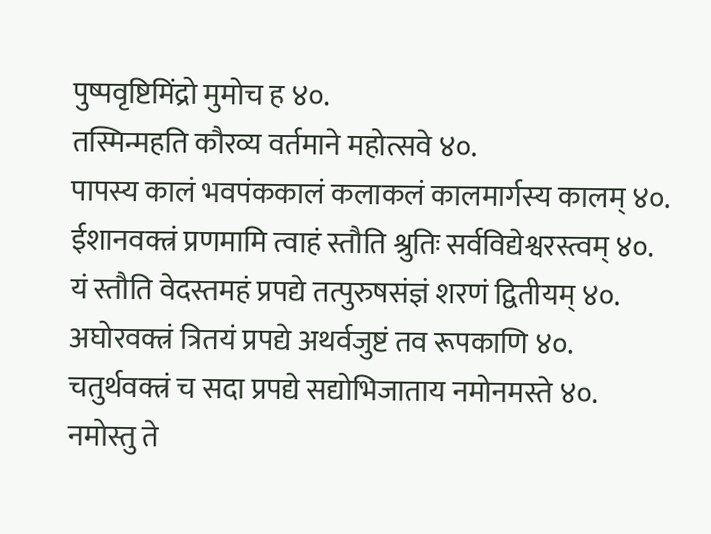पुष्पवृष्टिमिंद्रो मुमोच ह ४०.
तस्मिन्महति कौरव्य वर्तमाने महोत्सवे ४०.
पापस्य कालं भवपंककालं कलाकलं कालमार्गस्य कालम् ४०.
ईशानवक्त्रं प्रणमामि त्वाहं स्तौति श्रुतिः सर्वविद्येश्वरस्त्वम् ४०.
यं स्तौति वेदस्तमहं प्रपद्ये तत्पुरुषसंज्ञं शरणं द्वितीयम् ४०.
अघोरवक्त्रं त्रितयं प्रपद्ये अथर्वजुष्टं तव रूपकाणि ४०.
चतुर्थवक्त्रं च सदा प्रपद्ये सद्योभिजाताय नमोनमस्ते ४०.
नमोस्तु ते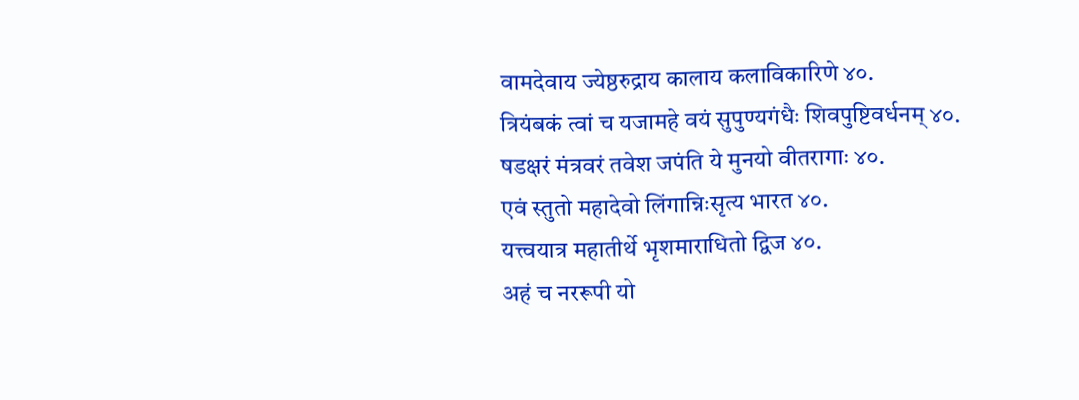वामदेवाय ज्येष्ठरुद्राय कालाय कलाविकारिणे ४०.
त्रियंबकं त्वां च यजामहे वयं सुपुण्यगंधैः शिवपुष्टिवर्धनम् ४०.
षडक्षरं मंत्रवरं तवेश जपंति ये मुनयो वीतरागाः ४०.
एवं स्तुतो महादेवो लिंगान्निःसृत्य भारत ४०.
यत्त्वयात्र महातीर्थे भृशमाराधितो द्विज ४०.
अहं च नररूपी यो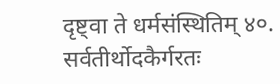दृष्ट्वा ते धर्मसंस्थितिम् ४०.
सर्वतीर्थोदकैर्गरतः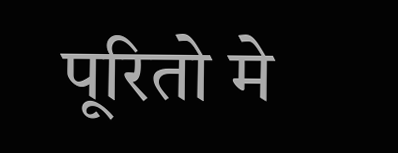पूरितो मे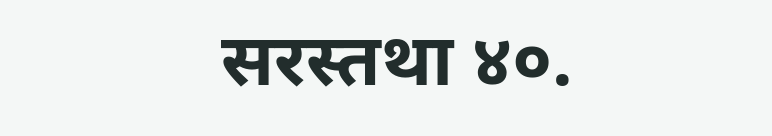सरस्तथा ४०.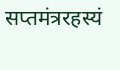सप्तमंत्ररहस्यं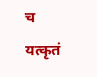च यत्कृतं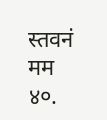स्तवनं मम ४०.